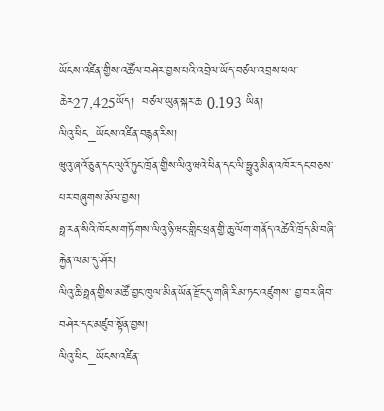ཡོངས་འཛིན་གྱིས་འཚོལ་བཤེར་བྱས་པའི་འབྲེལ་ཡོད་བཙལ་འབྲས་ཕལ་ཆེར27,425ཡོད།  བཙལ་ཡུན་སྐར་ཆ 0.193 ཡིན།
ལིའུ་ཕིང_ཡོངས་འཛིན་བརྙན་རིས།
ཝུའུ་ཞའོ་ཅུན་དང་ལུའོ་ཏུང་ཁྲོན་གྱིས་ལིའུ་ཝའེ་ཕིན་དང་ལི་ཧྥུའུ་མིན་འཁོར་དང་བཅས་པར་བཞུགས་མོལ་བྱས།
ཧྥ་རན་སིའི་ཁོངས་གཏོགས་ལིའུ་ཉི་ཝང་གླིང་ཕྲན་གྱི་ཆུ་ལོག་གནོད་འཚེའི་ཁྲོད་མི་བཞི་རྐྱེན་ལམ་དུ་ཤོར།
ལིའུ་ཆི་ཧྥན་གྱིས་མཚོ་བྱང་ཁུལ་མིན་ཡོན་རྫོང་དུ་གཞི་རིམ་ཏང་འཛུགས་ བྱ་བར་ཞིབ་བཤེར་དང་མཛུབ་སྟོན་བྱས།
ལིའུ་ཕིང_ཡོངས་འཛིན་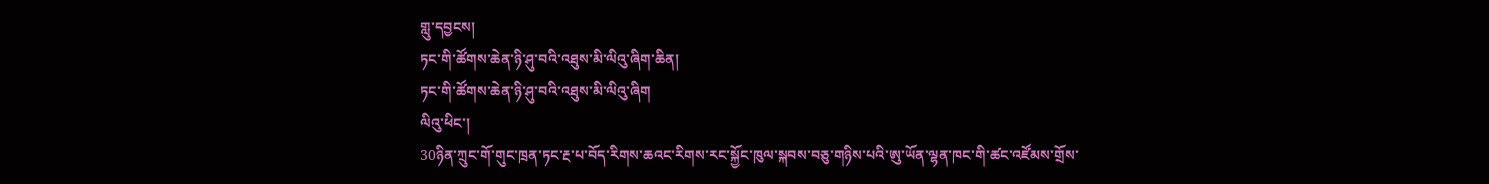གླུ་དབྱངས།
ཏང་གི་ཚོགས་ཆེན་ཉི་ཤུ་བའི་འཐུས་མི་ལིའུ་ཞིག་ཆིན།
ཏང་གི་ཚོགས་ཆེན་ཉི་ཤུ་བའི་འཐུས་མི་ལིའུ་ཞིག
ལིའུ་ཕིང་།
30ཉིན་ཀྲུང་གོ་གུང་ཁྲན་ཏང་རྔ་པ་བོད་རིགས་ཆའང་རིགས་རང་སྐྱོང་ཁུལ་སྐབས་བཅུ་གཉིས་པའི་ཨུ་ཡོན་ལྷན་ཁང་གི་ཚང་འཛོམས་གྲོས་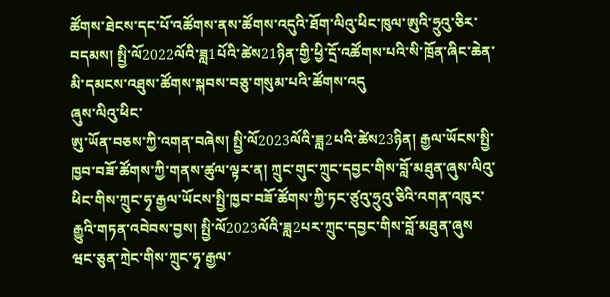ཚོགས་ཐེངས་དང་པོ་འཚོགས་ནས་ཚོགས་འདུའི་ཐོག་ལིའུ་ཕིང་ཁུལ་ཨུའི་ཧྲུའུ་ཅིར་བདམས། སྤྱི་ལོ2022ལོའི་ཟླ1པོའི་ཚེས21ཉིན་གྱི་ཕྱི་དྲོ་འཚོགས་པའི་སི་ཁྲོན་ཞིང་ཆེན་མི་དམངས་འཐུས་ཚོགས་སྐབས་བཅུ་གསུམ་པའི་ཚོགས་འདུ
ཞུས་ལིའུ་ཕིང་
ཨུ་ཡོན་བཅས་ཀྱི་འགན་བཞེས། སྤྱི་ལོ2023ལོའི་ཟླ2པའི་ཚེས23ཉིན། རྒྱལ་ཡོངས་སྤྱི་ཁྱབ་བཟོ་ཚོགས་ཀྱི་གནས་ཚུལ་ལྟར་ན། ཀྲུང་གུང་ཀྲུང་དབྱང་གིས་བློ་མཐུན་ཞུས་ལིའུ་ཕིང་གིས་ཀྲུང་ཧྭ་རྒྱལ་ཡོངས་སྤྱི་ཁྱབ་བཟོ་ཚོགས་ཀྱི་ཏང་ཙུའུ་ཧྲུའུ་ཅིའི་འགན་འཁུར་རྒྱུའི་གཏན་འབེབས་བྱས། སྤྱི་ལོ2023ལོའི་ཟླ2པར་ཀྲུང་དབྱང་གིས་བློ་མཐུན་ཞུས
ཝང་ཅུན་ཀྲེང་གིས་ཀྲུང་ཧྭ་རྒྱལ་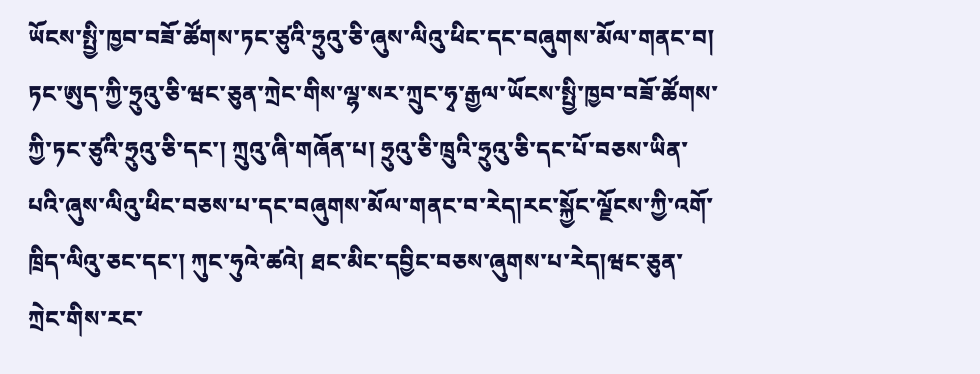ཡོངས་སྤྱི་ཁྱབ་བཟོ་ཚོགས་ཏང་ཙུའི་ཧྲུའུ་ཅི་ཞུས་ལིའུ་ཕིང་དང་བཞུགས་མོལ་གནང་བ།
ཏང་ཨུད་ཀྱི་ཧྲུའུ་ཅི་ཝང་ཅུན་ཀྲེང་གིས་ལྷ་སར་ཀྲུང་ཧྭ་རྒྱལ་ཡོངས་སྤྱི་ཁྱབ་བཟོ་ཚོགས་ཀྱི་ཏང་ཙུའི་ཧྲུའུ་ཅི་དང་། ཀྲུའུ་ཞི་གཞོན་པ། ཧྲུའུ་ཅི་ཁྲུའི་ཧྲུའུ་ཅི་དང་པོ་བཅས་ཡིན་པའི་ཞུས་ལིའུ་ཕིང་བཅས་པ་དང་བཞུགས་མོལ་གནང་བ་རེད།རང་སྐྱོང་ལྗོངས་ཀྱི་འགོ་ཁྲིད་ལིའུ་ཅང་དང་། ཀུང་ཧུའེ་ཚའེ། ཐང་མིང་དབྱིང་བཅས་ཞུགས་པ་རེད།ཝང་ཅུན་ཀྲེང་གིས་རང་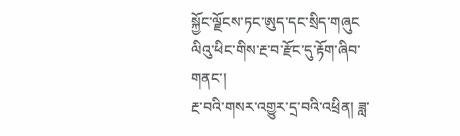སྐྱོང་ལྗོངས་ཏང་ཨུད་དང་སྲིད་གཞུང
ལིའུ་ཕིང་གིས་རྔ་བ་རྫོང་དུ་རྟོག་ཞིབ་གནང་།
རྔ་བའི་གསར་འགྱུར་དྲ་བའི་འཕྲིན། ཟླ་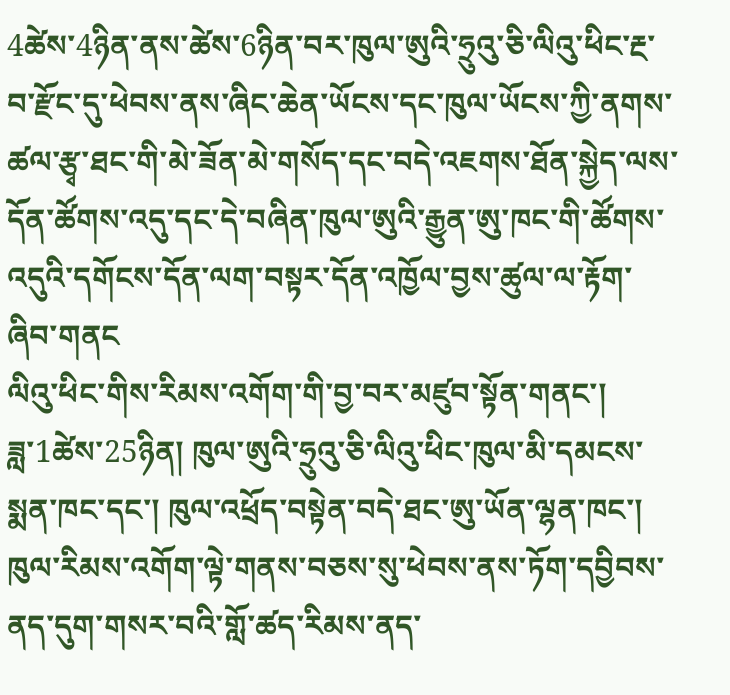4ཚེས་4ཉིན་ནས་ཚེས་6ཉིན་བར་ཁུལ་ཨུའི་ཧྲུའུ་ཅི་ལིའུ་ཕིང་རྔ་བ་རྫོང་དུ་ཕེབས་ནས་ཞིང་ཆེན་ཡོངས་དང་ཁུལ་ཡོངས་ཀྱི་ནགས་ཚལ་རྩྭ་ཐང་གི་མེ་ཟོན་མེ་གསོད་དང་བདེ་འཇགས་ཐོན་སྐྱེད་ལས་དོན་ཚོགས་འདུ་དང་དེ་བཞིན་ཁུལ་ཨུའི་རྒྱུན་ཨུ་ཁང་གི་ཚོགས་འདུའི་དགོངས་དོན་ལག་བསྟར་དོན་འཁྱོལ་བྱས་ཚུལ་ལ་རྟོག་ཞིབ་གནང
ལིའུ་ཕིང་གིས་རིམས་འགོག་གི་བྱ་བར་མཛུབ་སྟོན་གནང་།
ཟླ་1ཚེས་25ཉིན། ཁུལ་ཨུའི་ཧྲུའུ་ཅི་ལིའུ་ཕིང་ཁུལ་མི་དམངས་སྨན་ཁང་དང་། ཁུལ་འཕྲོད་བསྟེན་བདེ་ཐང་ཨུ་ཡོན་ལྷན་ཁང་། ཁུལ་རིམས་འགོག་ལྟེ་གནས་བཅས་སུ་ཕེབས་ནས་ཏོག་དབྱིབས་ནད་དུག་གསར་བའི་གློ་ཚད་རིམས་ནད་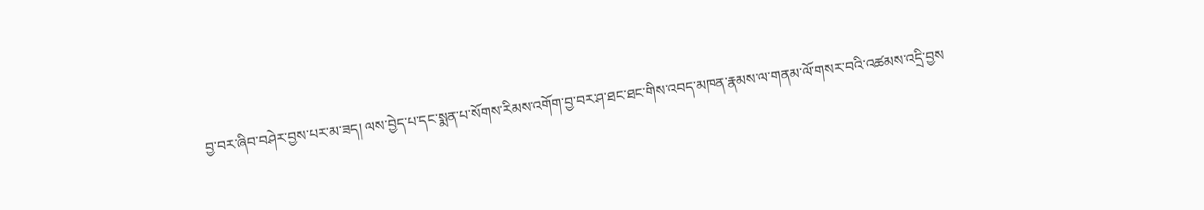བྱ་བར་ཞིབ་བཤེར་བྱས་པར་མ་ཟད། ལས་བྱེད་པ་དང་སྨན་པ་སོགས་རིམས་འགོག་བྱ་བར་ཤ་ཐང་ཐང་གིས་འབད་མཁན་རྣམས་ལ་གནམ་ལོ་གསར་བའི་འཚམས་འདྲི་བྱས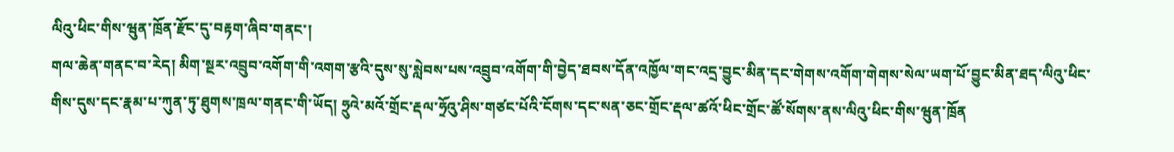ལིའུ་ཕིང་གིས་ཝུན་ཁྲོན་རྫོང་དུ་བརྟག་ཞིབ་གནང་།
གལ་ཆེན་གནང་བ་རེད། མིག་སྔར་འབྲུབ་འགོག་གི་འགག་རྩའི་དུས་སུ་སླེབས་པས་འབྲུབ་འགོག་གི་བྱེད་ཐབས་དོན་འཁྱོལ་གང་འདྲ་བྱུང་མིན་དང་གེགས་འགོག་གེགས་སེལ་ཡག་པོ་བྱུང་མིན་ཐད་ལིའུ་ཕིང་གིས་དུས་དང་རྣམ་པ་ཀུན་ཏུ་ཐུགས་ཁྲལ་གནང་གི་ཡོད། ཧྲུའེ་མའོ་གྲོང་རྡལ་ཧྲོའུ་ཤིས་གཙང་པོའི་ངོགས་དང་སན་ཅང་གྲོང་རྡལ་ཚའོ་ཕིང་གྲོང་ཚོ་སོགས་ནས་ལིའུ་ཕིང་གིས་ཝུན་ཁྲོན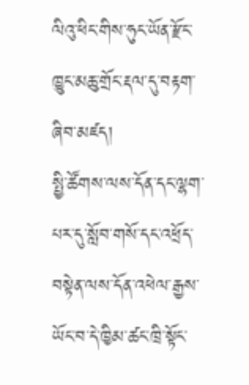ལིའུ་ཕིང་གིས་ཧུང་ཡོན་རྫོང་ཁྱུང་མཆུ་གྲོང་རྡལ་དུ་བརྟག་ཞིབ་མཛད།
སྤྱི་ཚོགས་ལས་དོན་དང་ལྷག་པར་དུ་སློབ་གསོ་དང་འཕྲོད་བསྟེན་ལས་དོན་འཕེལ་རྒྱས་ཡོང་བ་དེ་ཁྱིམ་ཚང་ཁྲི་སྟོང་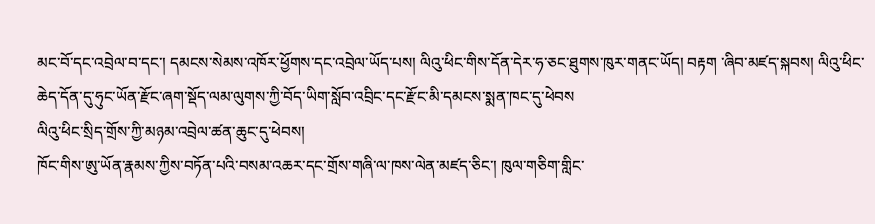མང་བོ་དང་འབྲེལ་བ་དང་། དམངས་སེམས་འཁོར་ཕྱོགས་དང་འབྲེལ་ཡོད་པས། ལིའུ་ཕིང་གིས་དོན་དེར་ཧ་ཅང་ཐུགས་ཁུར་གནང་ཡོད། བརྟག ་ཞིབ་མཛད་སྐབས། ལིའུ་ཕིང་ཆེད་དོན་དུ་ཧུང་ཡོན་རྫོང་ཞག་སྡོད་ལམ་ལུགས་ཀྱི་བོད་ཡིག་སློབ་འབྲིང་དང་རྫོང་མི་དམངས་སྨན་ཁང་དུ་ཕེབས
ལིའུ་ཕིང་སྲིད་གྲོས་ཀྱི་མཉམ་འབྲེལ་ཚན་ཆུང་དུ་ཕེབས།
ཁོང་གིས་ཨུ་ཡོན་རྣམས་ཀྱིས་བཏོན་པའི་བསམ་འཆར་དང་གྲོས་གཞི་ལ་ཁས་ལེན་མཛད་ཅིང་། ཁུལ་གཅིག་གླིང་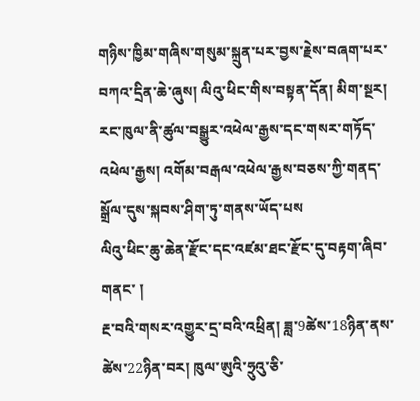གཉིས་ཁྱིམ་གཞིས་གསུམ་སྐྲུན་པར་བྱས་རྗེས་བཞག་པར་བཀའ་དྲིན་ཆེ་ཞུས། ལིའུ་ཕིང་གིས་བསྟན་དོན། མིག་སྔར། རང་ཁུལ་ནི་ཚུལ་བསྒྱུར་འཕེལ་རྒྱས་དང་གསར་གཏོད་འཕེལ་རྒྱས། འགོམ་བརྒལ་འཕེལ་རྒྱས་བཅས་ཀྱི་གནད་སྒྲོལ་དུས་སྐབས་ཤིག་ཏུ་གནས་ཡོད་པས
ལིའུ་ཕིང་ཆུ་ཆེན་རྫོང་དང་འཛམ་ཐང་རྫོང་དུ་བརྟག་ཞིབ་གནང་ །
རྔ་བའི་གསར་འགྱུར་དྲ་བའི་འཕྲིན། ཟླ་9ཚེས་18ཉིན་ནས་ཚེས་22ཉིན་བར། ཁུལ་ཨུའི་ཧྲུའུ་ཅི་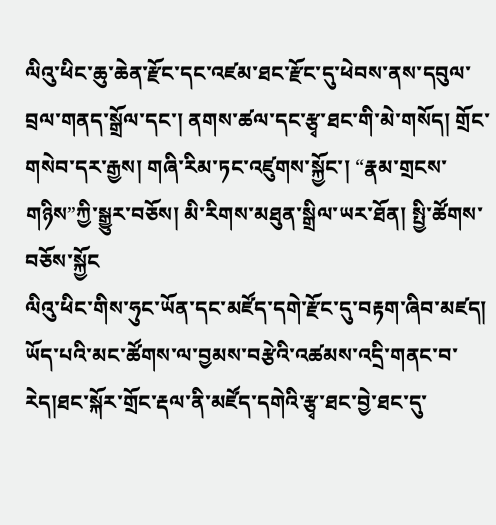ལིའུ་ཕིང་ཆུ་ཆེན་རྫོང་དང་འཛམ་ཐང་རྫོང་དུ་ཕེབས་ནས་དབུལ་བྲལ་གནད་སྒྲོལ་དང་། ནགས་ཚལ་དང་རྩྭ་ཐང་གི་མེ་གསོད། གྲོང་གསེབ་དར་རྒྱས། གཞི་རིམ་ཏང་འཛུགས་སྐྱོང་། “རྣམ་གྲངས་གཉིས”ཀྱི་སྒྱུར་བཅོས། མི་རིགས་མཐུན་སྒྲིལ་ཡར་ཐོན། སྤྱི་ཚོགས་བཅོས་སྐྱོང
ལིའུ་ཕིང་གིས་ཧུང་ཡོན་དང་མཛོད་དགེ་རྫོང་དུ་བརྟག་ཞིབ་མཛད།
ཡོད་པའི་མང་ཚོགས་ལ་བྱམས་བརྩེའི་འཚམས་འདྲི་གནང་བ་རེད།ཐང་སྐོར་གྲོང་རྡལ་ནི་མཛོད་དགེའི་རྩྭ་ཐང་བྱེ་ཐང་དུ་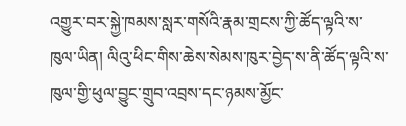འགྱུར་བར་སྐྱེ་ཁམས་སླར་གསོའི་རྣམ་གྲངས་ཀྱི་ཚོད་ལྟའི་ས་ཁུལ་ཡིན། ལིའུ་ཕིང་གིས་ཆེས་སེམས་ཁུར་བྱེད་ས་ནི་ཚོད་ལྟའི་ས་ཁུལ་གྱི་ཕུལ་བྱུང་གྲུབ་འབྲས་དང་ཉམས་མྱོང་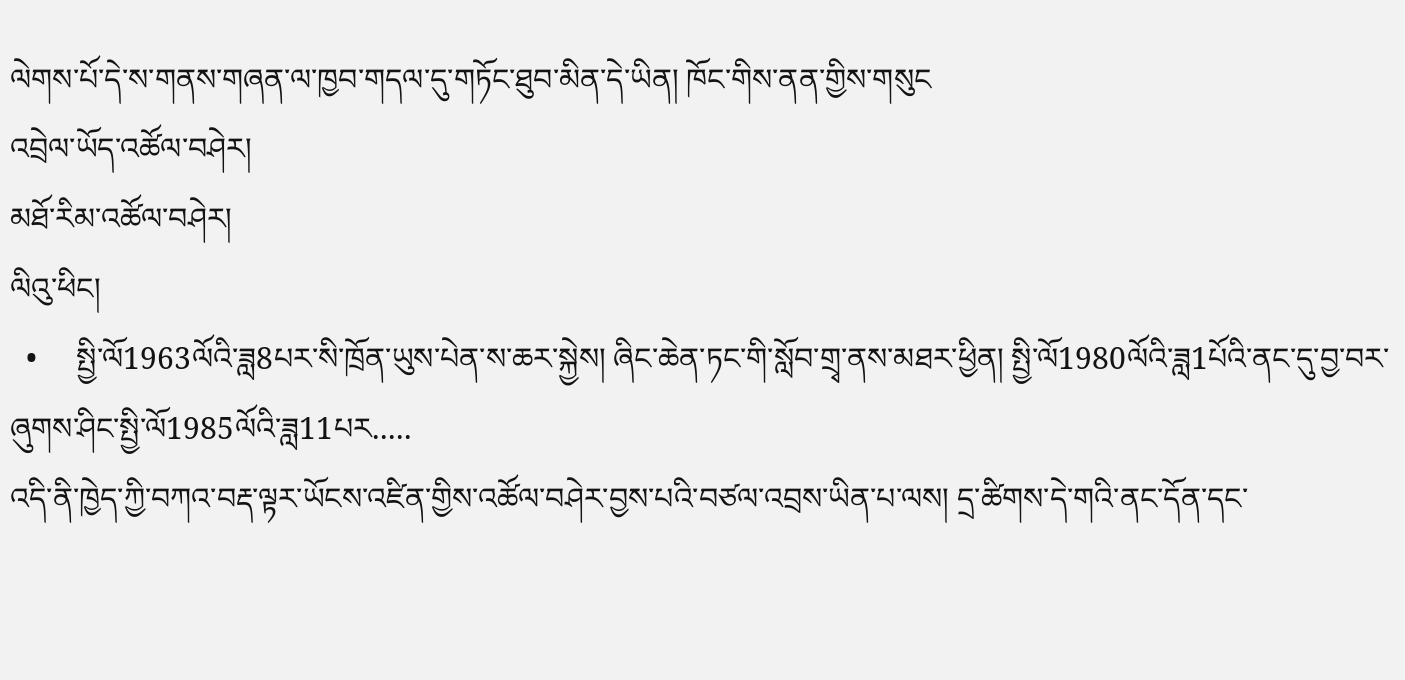ལེགས་པོ་དེ་ས་གནས་གཞན་ལ་ཁྱབ་གདལ་དུ་གཏོང་ཐུབ་མིན་དེ་ཡིན། ཁོང་གིས་ནན་གྱིས་གསུང
འབྲེལ་ཡོད་འཚོལ་བཤེར།
མཐོ་རིམ་འཚོལ་བཤེར།
ལིའུ་ཕིང།
  •     སྤྱི་ལོ1963ལོའི་ཟླ8པར་སི་ཁྲོན་ཡུས་པེན་ས་ཆར་སྐྱེས། ཞིང་ཆེན་ཏང་གི་སློབ་གྲྭ་ནས་མཐར་ཕྱིན། སྤྱི་ལོ1980ལོའི་ཟླ1པོའི་ནང་དུ་བྱ་བར་ཞུགས་ཤིང་སྤྱི་ལོ1985ལོའི་ཟླ11པར.....
འདི་ནི་ཁྱེད་ཀྱི་བཀའ་བརྡ་ལྟར་ཡོངས་འཛིན་གྱིས་འཚོལ་བཤེར་བྱས་པའི་བཙལ་འབྲས་ཡིན་པ་ལས། དྲ་ཚིགས་དེ་གའི་ནང་དོན་དང་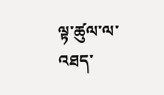ལྟ་ཚུལ་ལ་འཐད་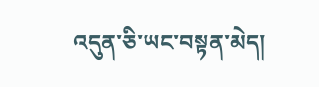འདུན་ཅི་ཡང་བསྟན་མེད།